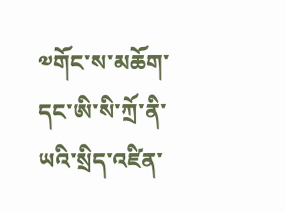༧གོང་ས་མཆོག་དང་ཨི་སི་ཀྲོ་ནི་ཡའི་སྲིད་འཛིན་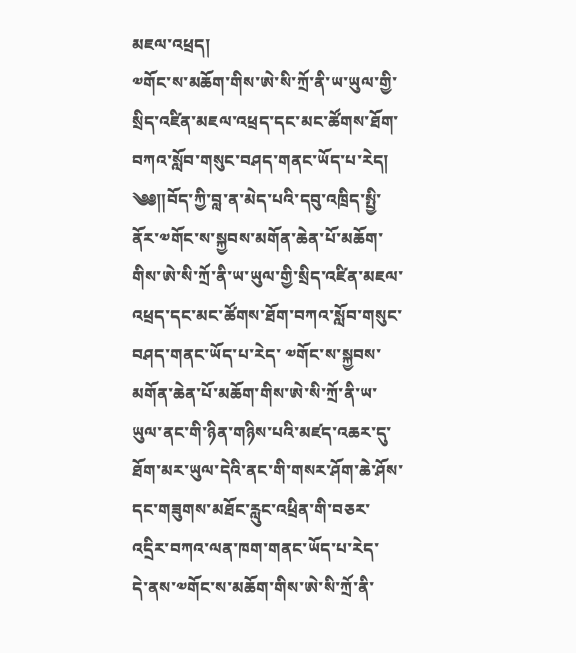མཇལ་འཕྲད།
༧གོང་ས་མཆོག་གིས་ཨེ་སི་ཀྲོ་ནི་ཡ་ཡུལ་གྱི་སྲིད་འཛིན་མཇལ་འཕྲད་དང་མང་ཚོགས་ཐོག་བཀའ་སློབ་གསུང་བཤད་གནང་ཡོད་པ་རེད།
༄༅༎བོད་ཀྱི་བླ་ན་མེད་པའི་དབུ་འཁྲིད་སྤྱི་ནོར་༧གོང་ས་སྐྱབས་མགོན་ཆེན་པོ་མཆོག་གིས་ཨེ་སི་ཀྲོ་ནི་ཡ་ཡུལ་གྱི་སྲིད་འཛིན་མཇལ་འཕྲད་དང་མང་ཚོགས་ཐོག་བཀའ་སློབ་གསུང་བཤད་གནང་ཡོད་པ་རེད་ ༧གོང་ས་སྐྱབས་མགོན་ཆེན་པོ་མཆོག་གིས་ཨེ་སི་ཀྲོ་ནི་ཡ་ཡུལ་ནང་གི་ཉིན་གཉིས་པའི་མཛད་འཆར་དུ་ཐོག་མར་ཡུལ་དེའི་ནང་གི་གསར་ཤོག་ཆེ་ཤོས་དང་གཟུགས་མཐོང་རླུང་འཕྲིན་གི་བཅར་འདྲིར་བཀའ་ལན་ཁག་གནང་ཡོད་པ་རེད་
དེ་ནས་༧གོང་ས་མཆོག་གིས་ཨེ་སི་ཀྲོ་ནི་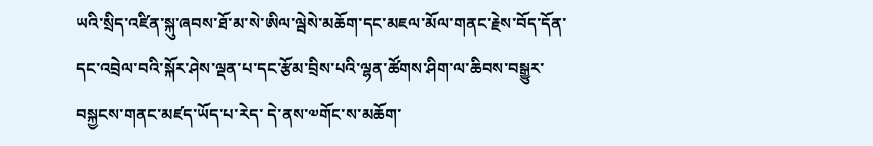ཡའི་སྲིད་འཛིན་སྐུ་ཞབས་ཐོ་མ་སེ་ཨིལ་ལྦེསེ་མཆོག་དང་མཇལ་མོལ་གནང་རྗེས་བོད་དོན་དང་འབྲེལ་བའི་སྐོར་ཤེས་ལྡན་པ་དང་རྩོམ་བྲིས་པའི་ལྷན་ཚོགས་ཤིག་ལ་ཆིབས་བསྒྱུར་བསྐྱངས་གནང་མཛད་ཡོད་པ་རེད་ དེ་ནས་༧གོང་ས་མཆོག་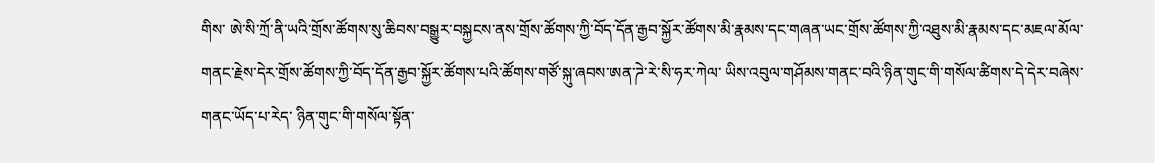གིས་ ཨེ་སི་ཀྲོ་ནི་ཡའི་གྲོས་ཚོགས་སུ་ཆིབས་བསྒྱུར་བསྐྱངས་ནས་གྲོས་ཚོགས་ཀྱི་བོད་དོན་རྒྱབ་སྐྱོར་ཚོགས་མི་རྣམས་དང་གཞན་ཡང་གྲོས་ཚོགས་ཀྱི་འཐུས་མི་རྣམས་དང་མཇལ་མོལ་གནང་རྗེས་དེར་གྲོས་ཚོགས་ཀྱི་བོད་དོན་རྒྱབ་སྐྱོར་ཚོགས་པའི་ཚོགས་གཙོ་སྐུ་ཞབས་ཨན་ཌེ་རེ་སི་ཧར་ཀེལ་ ཡིས་འབུལ་གཤོམས་གནང་བའི་ཉིན་གུང་གི་གསོལ་ཚིགས་དེ་དེར་བཞེས་གནང་ཡོད་པ་རེད་ ཉིན་གུང་གི་གསོལ་སྟོན་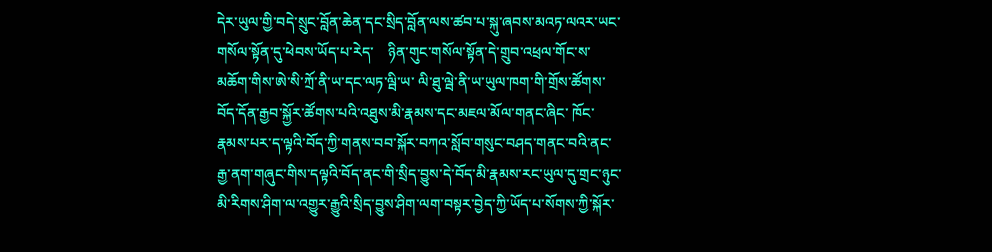དེར་ཡུལ་གྱི་བདེ་སྲུང་བློན་ཆེན་དང་སྲིད་བློན་ལས་ཚབ་པ་སྐུ་ཞབས་མའཏ་ལའར་ཡང་གསོལ་སྟོན་དུ་ཕེབས་ཡོད་པ་རེད་    ཉིན་གུང་གསོལ་སྟོན་དེ་གྲུབ་འཕྲལ་གོང་ས་མཆོག་གིས་ཨེ་སི་ཀྲོ་ནི་ཡ་དང་ལཏ་ལྦི་ཡ་ ལི་ཐུ་ལྦེ་ནི་ཡ་ཡུལ་ཁག་གི་གྲོས་ཚོགས་བོད་དོན་རྒྱབ་སྐྱོར་ཚོགས་པའི་འཐུས་མི་རྣམས་དང་མཇལ་མོལ་གནང་ཞིང་ ཁོང་རྣམས་པར་ད་ལྟའི་བོད་ཀྱི་གནས་བབ་སྐོར་བཀའ་སློབ་གསུང་བཤད་གནང་བའི་ནང་རྒྱ་ནག་གཞུང་གིས་དལྟའི་བོད་ནང་གི་སྲིད་བྱུས་དེ་བོད་མི་རྣམས་རང་ཡུལ་དུ་གྲང་ཉུང་མི་རིགས་ཤིག་ལ་འགྱུར་རྒྱུའི་སྲིད་བྱུས་ཤིག་ལག་བསྟར་བྱེད་ཀྱི་ཡོད་པ་སོགས་ཀྱི་སྐོར་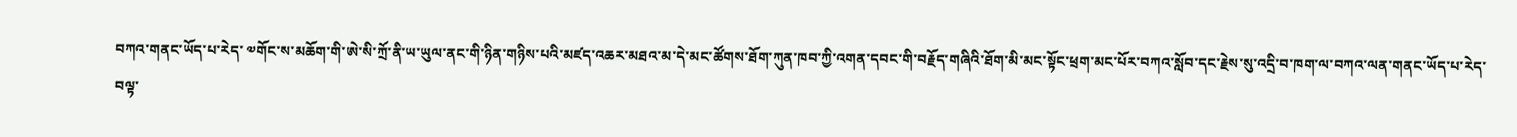བཀའ་གནང་ཡོད་པ་རེད་ ༧གོང་ས་མཆོག་གི་ཨེ་སི་ཀྲོ་ནི་ཡ་ཡུལ་ནང་གི་ཉིན་གཉིས་པའི་མཛད་འཆར་མཐའ་མ་དེ་མང་ཚོགས་ཐོག་ཀུན་ཁབ་ཀྱི་འགན་དབང་གི་བརྗོད་གཞིའི་ཐོག་མི་མང་སྟོང་ཕྲག་མང་པོར་བཀའ་སློབ་དང་རྗེས་སུ་འདྲི་བ་ཁག་ལ་བཀའ་ལན་གནང་ཡོད་པ་རེད་
བལྟ་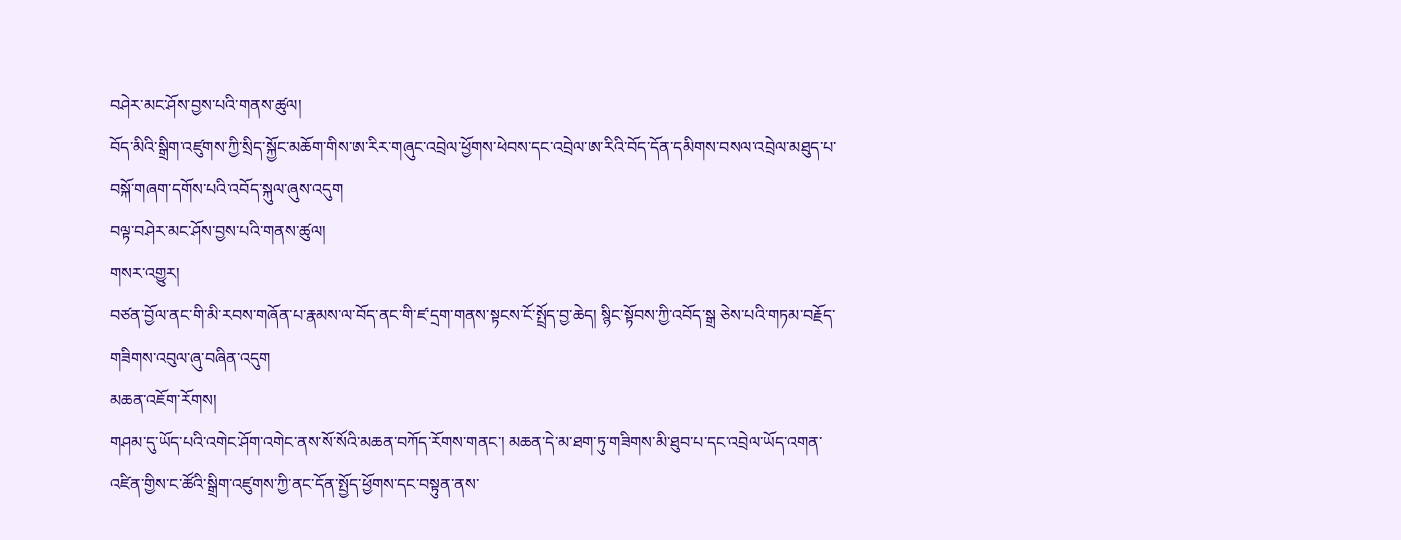བཤེར་མང་ཤོས་བྱས་པའི་གནས་ཚུལ།
བོད་མིའི་སྒྲིག་འཛུགས་ཀྱི་སྲིད་སྐྱོང་མཆོག་གིས་ཨ་རིར་གཞུང་འབྲེལ་ཕྱོགས་ཕེབས་དང་འབྲེལ་ཨ་རིའི་བོད་དོན་དམིགས་བསལ་འབྲེལ་མཐུད་པ་བསྐོ་གཞག་དགོས་པའི་འབོད་སྐུལ་ཞུས་འདུག
བལྟ་བཤེར་མང་ཤོས་བྱས་པའི་གནས་ཚུལ།
གསར་འགྱུར།
བཙན་བྱོལ་ནང་གི་མི་རབས་གཞོན་པ་རྣམས་ལ་བོད་ནང་གི་ཛ་དྲག་གནས་སྟངས་ངོ་སྤྲོད་བྱ་ཆེད། སྙིང་སྟོབས་ཀྱི་འབོད་སྒྲ ཅེས་པའི་གཏམ་བརྗོད་གཟིགས་འབུལ་ཞུ་བཞིན་འདུག
མཆན་འཇོག་རོགས།
གཤམ་དུ་ཡོད་པའི་འགེང་ཤོག་འགེང་ནས་སོ་སོའི་མཆན་བཀོད་རོགས་གནང་། མཆན་དེ་མ་ཐག་ཏུ་གཟིགས་མི་ཐུབ་པ་དང་འབྲེལ་ཡོད་འགན་འཛིན་གྱིས་ང་ཚོའི་སྒྲིག་འཛུགས་ཀྱི་ནང་དོན་སྤྱོད་ཕྱོགས་དང་བསྟུན་ནས་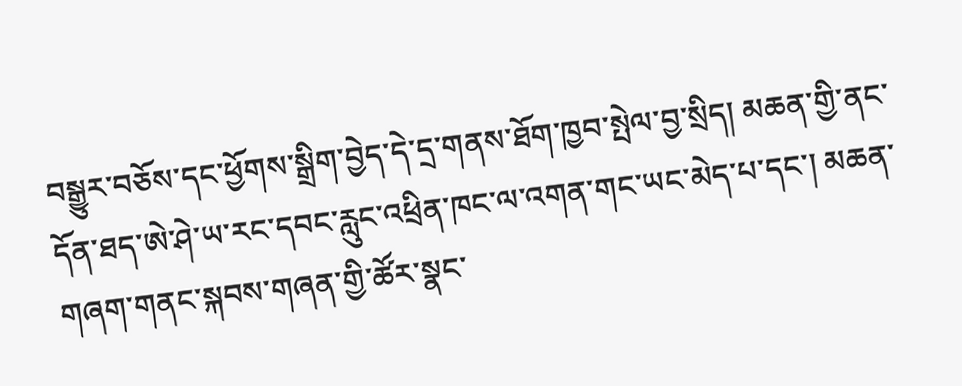བསྒྱུར་བཅོས་དང་ཕྱོགས་སྒྲིག་བྱེད་དེ་དྲ་གནས་ཐོག་ཁྱབ་སྤེལ་བྱ་སྲིད། མཆན་གྱི་ནང་དོན་ཐད་ཨེ་ཤེ་ཡ་རང་དབང་རླུང་འཕྲིན་ཁང་ལ་འགན་གང་ཡང་མེད་པ་དང་། མཆན་གཞག་གནང་སྐབས་གཞན་གྱི་ཚོར་སྣང་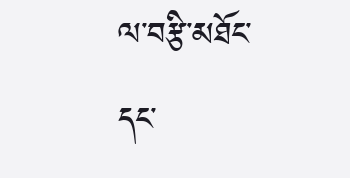ལ་བརྩི་མཐོང་དང་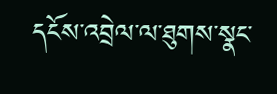དངོས་འབྲེལ་ལ་ཐུགས་སྣང་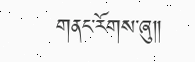གནང་རོགས་ཞུ༎